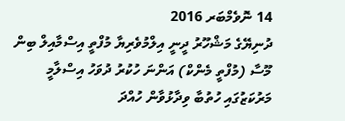14 ނޮވެމްބަރ 2016
ދުނިޔޭގެ މަޝްހޫރު ދީނީ އިލްމުވެރިޔާ މުފްތީ އިސްމާއިލް ބިން މޫސާ (މުފްތީ މެންކް) އަންނަ ހުކުރު ދުވަހު އިސްލާމީ މަރުކަޒުގައި ހުތުބާ ވިދާޅުވާން ހުއްދަ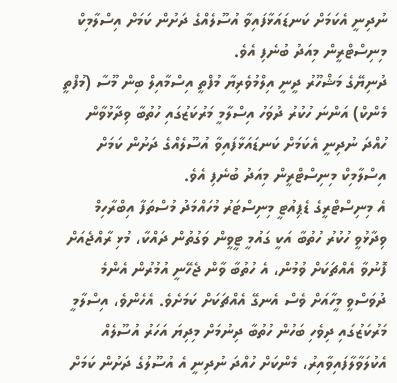ނުދިނީ އެކަމަށް ކަނޑައަޅާފައިވާ އުސޫލެއްގެ ދަށުން ކަމަށް އިސްލާމިކް މިނިސްޓްރީން މިއަދު ބުނެފި އެވެ.
ދުނިޔޭގެ މަޝްހޫރު ދީނީ އިލްމުވެރިޔާ މުފްތީ އިސްމާއިލް ބިން މޫސާ (މުފްތީ މެންކް) އަންނަ ހުކުރު ދުވަހު އިސްލާމީ މަރުކަޒުގައި ހުތުބާ ވިދާޅުވާން ހުއްދަ ނުދިނީ އެކަމަށް ކަނޑައަޅާފައިވާ އުސޫލެއްގެ ދަށުން ކަމަށް އިސްލާމިކް މިނިސްޓްރީން މިއަދު ބުނެފި އެވެ.
އެ މިނިސްޓްރީގެ ޑެޕިއުޓީ މިނިސްޓަރު މުހައްމަދު މުސްތަފާ އިބްރާހިމް ވިދާޅުވީ ހުކުރު ހުތުބާ އަކީ ގައުމީ ޓީވީން ވަގުތުން ދައްކާ، މުޅި ރާއްޖެއަށް ފޮނުވާ އެއްޗަކަށް ވުމުން، އެ ހުތުބާ ވާން ޖެހޭނީ އުމުރުން އެންމެ ދުވަސްވީ މީހާއަށް ވެސް އެނގޭ އެއްޗަކަށް ކަމަށެވެ. އެހެންވެ، އިސްލާމީ މަރުކަޒުގައި ދިވެހި ބަހުން ހުތުބާ ދިނުމަށް މިދިޔަ އަހަރު އުސޫލެއް އެކުލަވާލާފައިވާއިރު، މެންކަށް ހުއްދަ ނުދިނީ އެ އުސޫލުގެ ދަށުން ކަމަށް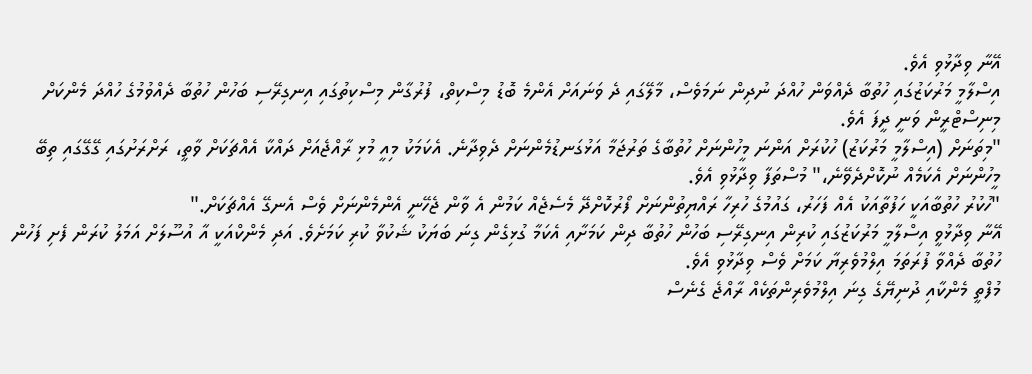އޭނާ ވިދާޅުވި އެވެ.
އިސްލާމީ މަރުކަޒުގައި ހުތުބާ ދެއްވަން ހުއްދަ ނުދިން ނަމަވެސް، މާލޭގައި ދެ ވަނައަށް އެންމެ ބޮޑު މިސްކިތް، ފުރުގާން މިސްކިތުގައި އިނގިރޭސި ބަހުން ހުތުބާ ދެއްވުމުގެ ހުއްދަ މެންކަށް މިނިސްޓްރީން ވަނީ ދީފަ އެވެ.
"މިތަނަށް (އިސްލާމީ މަރުކަޒު) ހުކުރަށް އަންނަ މީހުންނަށް ހުތުބާގެ ތަރުޖަމާ އަޅުގަނޑުމެންނަށް ދެވިދާނެ. އެކަމަކު މިއީ މުޅި ރާއްޖެއަށް ދައްކާ އެއްޗަކަށް ވާތީ، ރަށްރަށުގައި ގޭގޭގައި ތިބޭ މީހުންނަށް އެކަމެއް ނުކޮށްދެވޭނެ،" މުސްތަފާ ވިދާޅުވި އެވެ.
"ހުކުރު ހުތުބާއަކީ ހަފުތާއަކު އެއް ފަހަރު، ގައުމުގެ ހުރިހާ ރައްޔިތުންނަށް ފޯރުކޮށްދޭ މެސެޖެއް ކަމުން އެ ވާން ޖެހޭނީ އެންމެންނަށް ވެސް އެނގޭ އެއްޗަކަށް."
އޭނާ ވިދާޅުވީ އިސްލާމީ މަރުކަޒުގައި ކުރިން އިނގިރޭސި ބަހުން ހުތުބާ ދިން ކަމަށާއި އެކަމާ ގުޅިގެން ގިނަ ބަޔަކު ޝަކުވާ ކުރި ކަމަށެވެ. އަދި މެންކްއަކީ އާ އުސޫލަށް އަމަލު ކުރަން ފެށި ފަހުން ހުތުބާ ދެއްވާ ފުރަތަމަ އިލްމުވެރިޔާ ކަމަށް ވެސް ވިދާޅުވި އެވެ.
މުފްތީ މެންކާއި ދުނިޔޭގެ ގިނަ އިލްމުވެރިންތަކެއް ރާއްޖެ ގެނެސް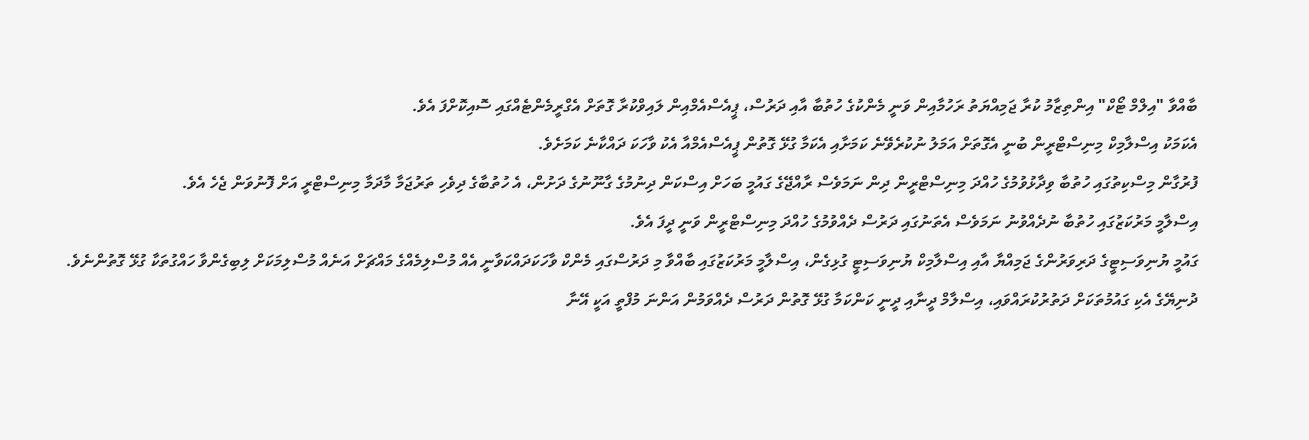ބާއްވާ "އިލްމް ޓޯކް" އިންތިޒާމު ކުރާ ޖަމިއްޔަތު ރަހުމާއިން ވަނީ މެންކުގެ ހުތުބާ އާއި ދަރުސް، ޕީއެސްއެމްއިން ލައިވްކުރާ ގޮތަށް އެގްރީމެންޓެއްގައި ސޮއިކޮށްފަ އެވެ.
އެކަމަކު އިސްލާމިކް މިނިސްޓްރީން ބުނީ އެގޮތަށް އަމަލު ނުކުރެވޭނެ ކަމަށާއި އެކަމާ ގުޅޭ ގޮތުން ޕީއެސްއެމްއާ އެކު ވާހަކަ ދައްކާނެ ކަމަށެވެ.
ފުރުގާން މިސްކިތުގައި ހުތުބާ ވިދާޅުވުމުގެ ހުއްދަ މިނިސްޓްރީން ދިން ނަމަވެސް ރާއްޖޭގެ ގައުމީ ބަހަށް އިސްކަން ދިނުމުގެ ގާނޫނުގެ ދަށުން، އެ ހުތުބާގެ ދިވެހި ތަރުޖަމާ މާދަމާ މިނިސްޓްރީ އަށް ފޮނުވަން ޖެހެ އެވެ.
އިސްލާމީ މަރުކަޒުގައި ހުތުބާ ނުދެއްވުނު ނަމަވެސް އެތަނުގައި ދަރުސް ދެއްވުމުގެ ހުއްދަ މިނިސްޓްރީން ވަނީ ދީފަ އެވެ.
ގައުމީ ޔުނިވަސިޓީގެ ދަރިވަރުންގެ ޖަމިއްޔާ އާއި އިސްލާމިކް ޔުނިވަސިޓީ ގުޅިގެން، އިސްލާމީ މަރުކަޒުގައި ބާއްވާ މި ދަރުސްގައި މެންކް ވާހަކަދައްކަވާނީ އެއް މުސްލިމެއްގެ މައްޗަށް އަނެއް މުސްލިމަކަށް ލިބިގެންވާ ހައްގުތަކާ ގުޅޭ ގޮތުންނެވެ. ދުނިޔޭގެ އެކި ގައުމުތަކަށް ދަތުރުކުރައްވައި، އިސްލާމް ދީނާއި ދީނީ ކަންކަމާ ގުޅޭ ގޮތުން ދަރުސް ދެއްވަމުން އަންނަ މުފްތީ އަކީ އޭނާ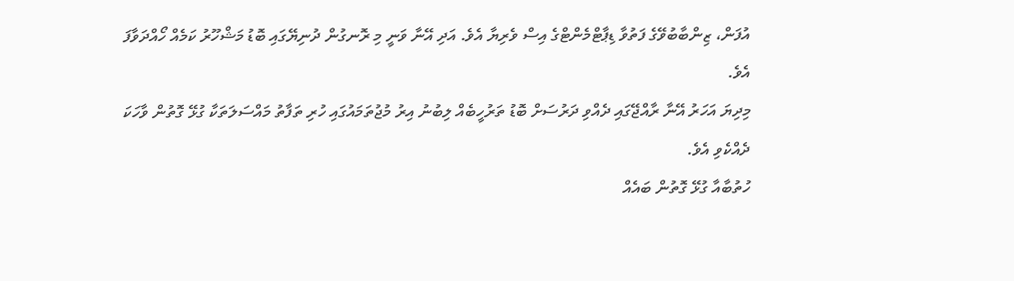އުފަން، ޒިންބާބުވޭގެ ފަތުވާ ޑިޕާޓްމެންޓްގެ އިސް ވެރިޔާ އެވެ. އަދި އޭނާ ވަނީ މި ރޮނގުން ދުނިޔޭގައި ބޮޑު މަޝްހޫރު ކަމެއް ހޯއްދަވާފަ އެވެ.
މިދިޔަ އަހަރު އޭނާ ރާއްޖޭގައި ދެއްވި ދަރުސަށް ބޮޑު ތަރުހީބެއް ލިބުނު އިރު މުޖުތަމައުގައި ހުރި ތަފާތު މައްސަލަތަކާ ގުޅޭ ގޮތުން ވާހަކަ ދެއްކެވި އެވެ.
ހުތުބާއާ ގުޅޭ ގޮތުން ބައެއް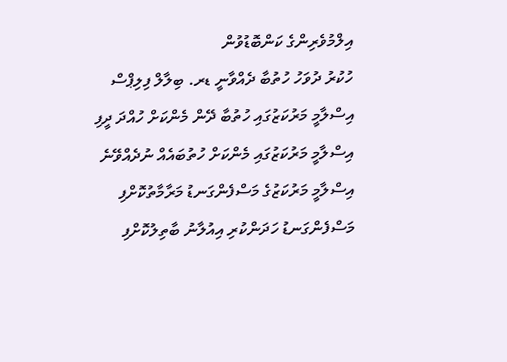އިލްމުވެރިންގެ ކަންބޮޑުވުން
ހުކުރު ދުވަހު ހުތުބާ ދެއްވާނީ ޑރ. ބިލާލް ފިލިޕްސް
އިސްލާމީ މަރުކަޒުގައި ހުތުބާ ދޭން މެންކަށް ހުއްދަ ދީފި
އިސްލާމީ މަރުކަޒުގައި މެންކަށް ހުތުބައެއް ނުދެއްވޭނެ
އިސްލާމީ މަރުކަޒުގެ މަސްފެންގަނޑު މަރާމާތުކޮށްފި
މަސްފެންގަނޑު ހަދަންކުރި އިއުލާނު ބާތިލުކޮށްފި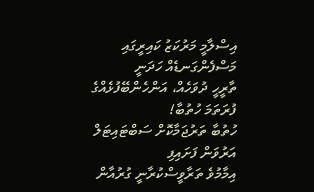އިސްލާމީ މަރުކަޒު ކައިރީގައި މަސްފެންގަނޑެއް ހަދަނީ
ތާރީހީ ދުވަހެއް، އަންހެންބޭފުޅެއްގެ ފުރަތަމަ ހުތުބާ!
ހުތުބާ ތަރުޖަމާކޮށް ސަބްޓައިޓަލް އަރުވަން ފަށައިފި
އިމާމުވެ ތަރާވީސްކުރާނީ ގުރުއާން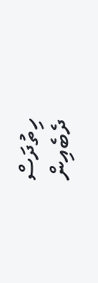ހިތުދަސް ދެބެއިން